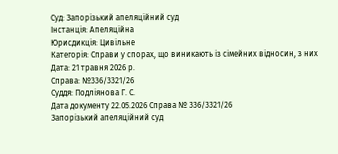Суд: Запорізький апеляційний суд
Інстанція: Апеляційна
Юрисдикція: Цивільне
Категорія: Справи у спорах, що виникають із сімейних відносин, з них
Дата: 21 травня 2026 р.
Справа: №336/3321/26
Суддя: Подліянова Г. С.
Дата документу 22.05.2026 Справа № 336/3321/26
Запорізький апеляційний суд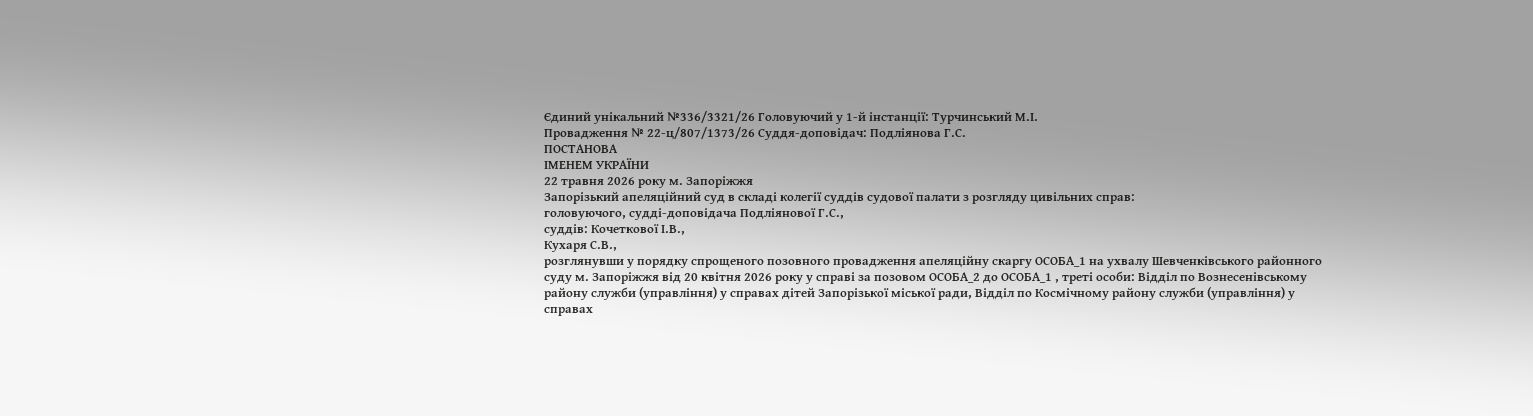Єдиний унікальний №336/3321/26 Головуючий у 1-й інстанції: Турчинський М.І.
Провадження № 22-ц/807/1373/26 Суддя-доповідач: Подліянова Г.С.
ПОСТАНОВА
ІМЕНЕМ УКРАЇНИ
22 травня 2026 року м. Запоріжжя
Запорізький апеляційний суд в складі колегії суддів судової палати з розгляду цивільних справ:
головуючого, судді-доповідача Подліянової Г.С.,
суддів: Кочеткової І.В.,
Кухаря С.В.,
розглянувши у порядку спрощеного позовного провадження апеляційну скаргу ОСОБА_1 на ухвалу Шевченківського районного суду м. Запоріжжя від 20 квітня 2026 року у справі за позовом ОСОБА_2 до ОСОБА_1 , треті особи: Відділ по Вознесенівському району служби (управління) у справах дітей Запорізької міської ради, Відділ по Космічному району служби (управління) у справах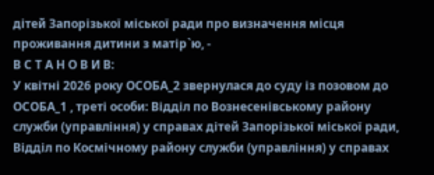дітей Запорізької міської ради про визначення місця проживання дитини з матір`ю, -
В С Т А Н О В И В:
У квітні 2026 року ОСОБА_2 звернулася до суду із позовом до ОСОБА_1 , треті особи: Відділ по Вознесенівському району служби (управління) у справах дітей Запорізької міської ради, Відділ по Космічному району служби (управління) у справах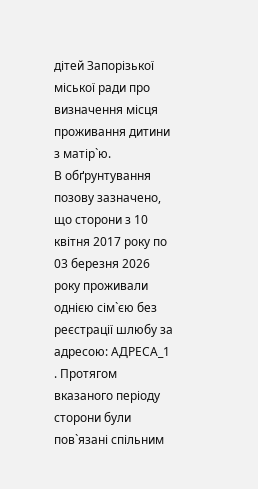дітей Запорізької міської ради про визначення місця проживання дитини з матір`ю.
В обґрунтування позову зазначено, що сторони з 10 квітня 2017 року по 03 березня 2026 року проживали однією сім`єю без реєстрації шлюбу за адресою: АДРЕСА_1 . Протягом вказаного періоду сторони були пов`язані спільним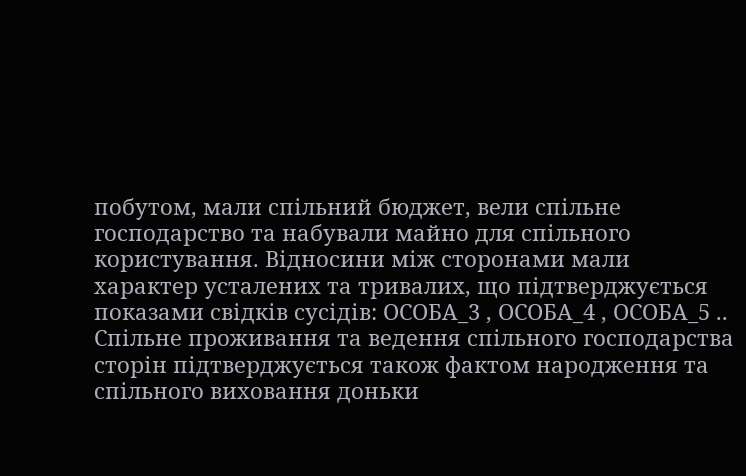побутом, мали спільний бюджет, вели спільне господарство та набували майно для спільного користування. Відносини між сторонами мали характер усталених та тривалих, що підтверджується показами свідків сусідів: ОСОБА_3 , ОСОБА_4 , ОСОБА_5 ..
Спільне проживання та ведення спільного господарства сторін підтверджується також фактом народження та спільного виховання доньки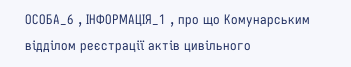ОСОБА_6 , ІНФОРМАЦІЯ_1 , про що Комунарським відділом реєстрації актів цивільного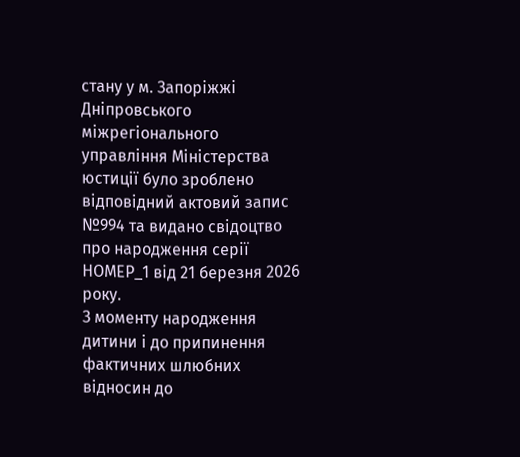стану у м. Запоріжжі Дніпровського міжрегіонального управління Міністерства юстиції було зроблено відповідний актовий запис №994 та видано свідоцтво про народження серії НОМЕР_1 від 21 березня 2026 року.
З моменту народження дитини і до припинення фактичних шлюбних відносин до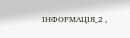ІНФОРМАЦІЯ_2 ,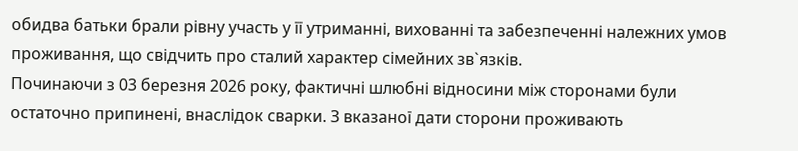обидва батьки брали рівну участь у її утриманні, вихованні та забезпеченні належних умов проживання, що свідчить про сталий характер сімейних зв`язків.
Починаючи з 03 березня 2026 року, фактичні шлюбні відносини між сторонами були остаточно припинені, внаслідок сварки. З вказаної дати сторони проживають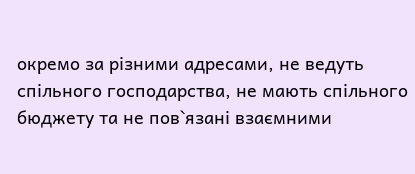окремо за різними адресами, не ведуть спільного господарства, не мають спільного бюджету та не пов`язані взаємними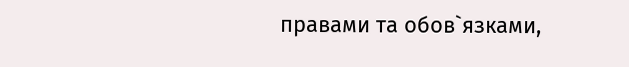правами та обов`язками,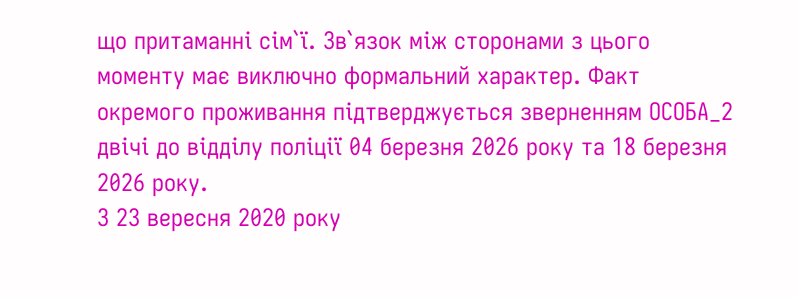що притаманні сім`ї. Зв`язок між сторонами з цього моменту має виключно формальний характер. Факт окремого проживання підтверджується зверненням ОСОБА_2 двічі до відділу поліції 04 березня 2026 року та 18 березня 2026 року.
З 23 вересня 2020 року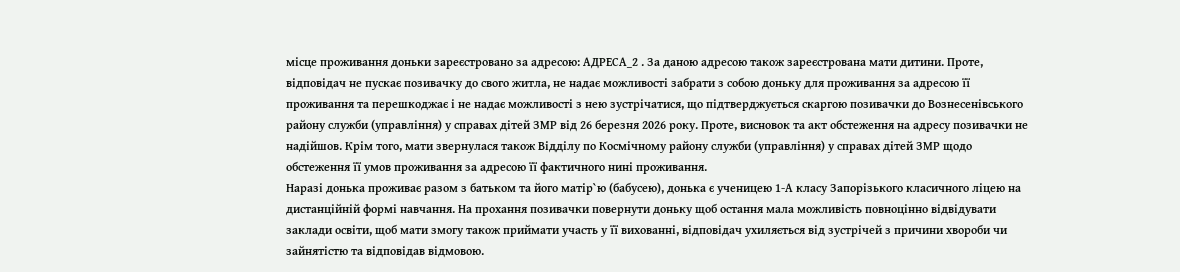місце проживання доньки зареєстровано за адресою: АДРЕСА_2 . За даною адресою також зареєстрована мати дитини. Проте, відповідач не пускає позивачку до свого житла, не надає можливості забрати з собою доньку для проживання за адресою її проживання та перешкоджає і не надає можливості з нею зустрічатися, що підтверджується скаргою позивачки до Вознесенівського району служби (управління) у справах дітей ЗМР від 26 березня 2026 року. Проте, висновок та акт обстеження на адресу позивачки не надійшов. Крім того, мати звернулася також Відділу по Космічному району служби (управління) у справах дітей ЗМР щодо обстеження її умов проживання за адресою її фактичного нині проживання.
Наразі донька проживає разом з батьком та його матір`ю (бабусею), донька є ученицею 1-А класу Запорізького класичного ліцею на дистанційній формі навчання. На прохання позивачки повернути доньку щоб остання мала можливість повноцінно відвідувати заклади освіти, щоб мати змогу також приймати участь у її вихованні, відповідач ухиляється від зустрічей з причини хвороби чи зайнятістю та відповідав відмовою.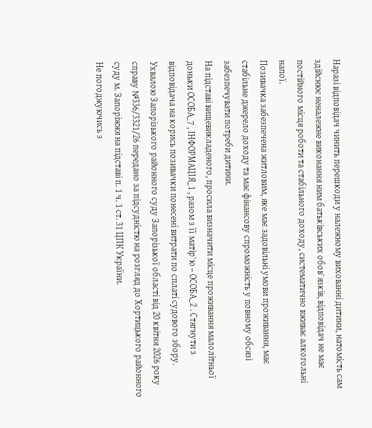Наразі відповідач чинить перешкоди у належному вихованні дитини, натомість сам здійснює неналежне виконання ним батьківських обов`язків, відповідач не має постійного місця роботи та стабільного доходу, систематично вживає алкогольні напої.
Позивачка забезпечена житловим, яке має задовільні умови проживання, має стабільне джерело доходу та має фінансову спроможність у повному обсязі забезпечувати потреби дитини.
На підставі вищевикладеного, просила визначити місце проживання малолітньої доньки ОСОБА_7 , ІНФОРМАЦІЯ_1 , разом з її матір`ю – ОСОБА_2 . Стягнути з відповідача на корись позивачки понесені витрати по сплаті судового збору.
Ухвалою Запорізького районного суду Запорізької області від 20 квітня 2026 року справу №336/3321/26 передано за підсудністю на розгляд до Хортицького районного суду м. Запоріжжя на підставі п. 1 ч. 1 ст. 31 ЦПК України.
Не погоджуючись з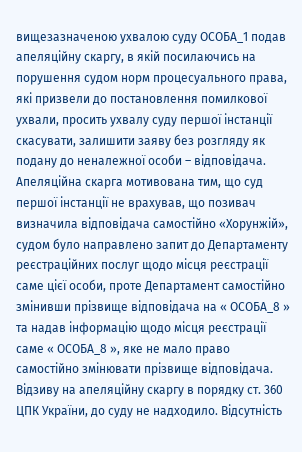вищезазначеною ухвалою суду ОСОБА_1 подав апеляційну скаргу, в якій посилаючись на порушення судом норм процесуального права, які призвели до постановлення помилкової ухвали, просить ухвалу суду першої інстанції скасувати, залишити заяву без розгляду як подану до неналежної особи – відповідача.
Апеляційна скарга мотивована тим, що суд першої інстанції не врахував, що позивач визначила відповідача самостійно «Хорунжій», судом було направлено запит до Департаменту реєстраційних послуг щодо місця реєстрації саме цієї особи, проте Департамент самостійно змінивши прізвище відповідача на « ОСОБА_8 » та надав інформацію щодо місця реєстрації саме « ОСОБА_8 », яке не мало право самостійно змінювати прізвище відповідача.
Відзиву на апеляційну скаргу в порядку ст. 360 ЦПК України, до суду не надходило. Відсутність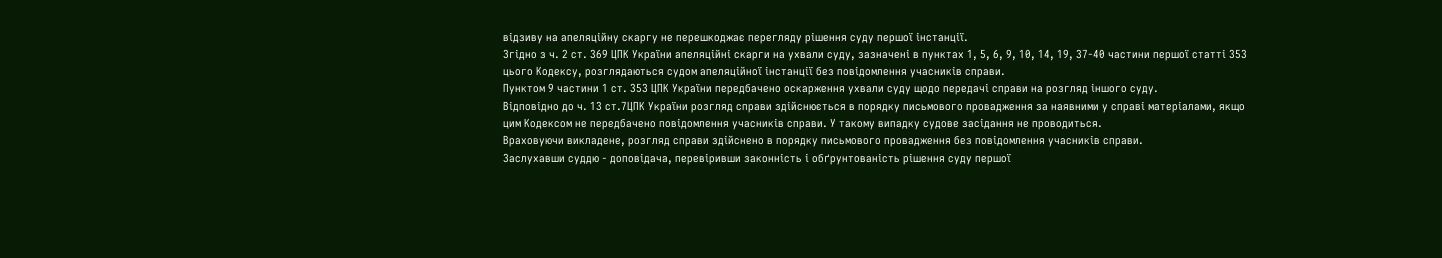відзиву на апеляційну скаргу не перешкоджає перегляду рішення суду першої інстанції.
Згідно з ч. 2 ст. 369 ЦПК України апеляційні скарги на ухвали суду, зазначені в пунктах 1, 5, 6, 9, 10, 14, 19, 37-40 частини першої статті 353 цього Кодексу, розглядаються судом апеляційної інстанції без повідомлення учасників справи.
Пунктом 9 частини 1 ст. 353 ЦПК України передбачено оскарження ухвали суду щодо передачі справи на розгляд іншого суду.
Відповідно до ч. 13 ст.7ЦПК України розгляд справи здійснюється в порядку письмового провадження за наявними у справі матеріалами, якщо цим Кодексом не передбачено повідомлення учасників справи. У такому випадку судове засідання не проводиться.
Враховуючи викладене, розгляд справи здійснено в порядку письмового провадження без повідомлення учасників справи.
Заслухавши суддю - доповідача, перевіривши законність і обґрунтованість рішення суду першої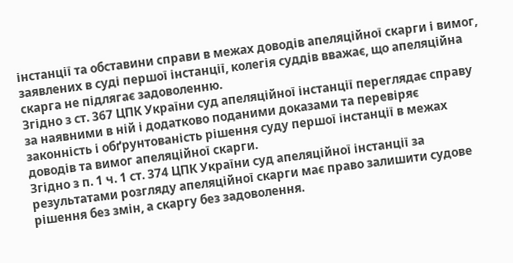інстанції та обставини справи в межах доводів апеляційної скарги і вимог, заявлених в суді першої інстанції, колегія суддів вважає, що апеляційна скарга не підлягає задоволенню.
Згідно з ст. 367 ЦПК України суд апеляційної інстанції переглядає справу за наявними в ній і додатково поданими доказами та перевіряє законність і обґрунтованість рішення суду першої інстанції в межах доводів та вимог апеляційної скарги.
Згідно з п. 1 ч. 1 ст. 374 ЦПК України суд апеляційної інстанції за результатами розгляду апеляційної скарги має право залишити судове рішення без змін, а скаргу без задоволення.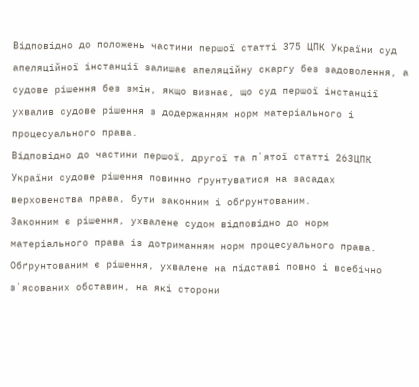Відповідно до положень частини першої статті 375 ЦПК України суд апеляційної інстанції залишає апеляційну скаргу без задоволення, а судове рішення без змін, якщо визнає, що суд першої інстанції ухвалив судове рішення з додержанням норм матеріального і процесуального права.
Відповідно до частини першої, другої та п`ятої статті 263ЦПК України судове рішення повинно ґрунтуватися на засадах верховенства права, бути законним і обґрунтованим.
Законним є рішення, ухвалене судом відповідно до норм матеріального права із дотриманням норм процесуального права. Обґрунтованим є рішення, ухвалене на підставі повно і всебічно з`ясованих обставин, на які сторони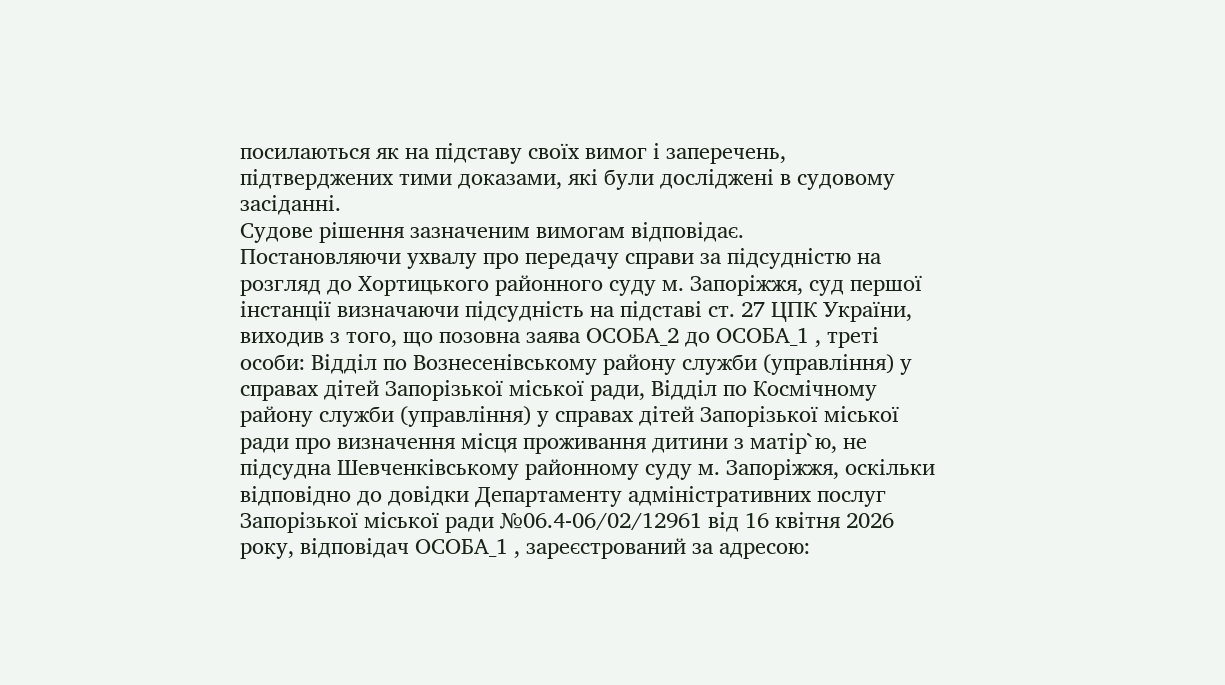посилаються як на підставу своїх вимог і заперечень, підтверджених тими доказами, які були досліджені в судовому засіданні.
Судове рішення зазначеним вимогам відповідає.
Постановляючи ухвалу про передачу справи за підсудністю на розгляд до Хортицького районного суду м. Запоріжжя, суд першої інстанції визначаючи підсудність на підставі ст. 27 ЦПК України, виходив з того, що позовна заява ОСОБА_2 до ОСОБА_1 , треті особи: Відділ по Вознесенівському району служби (управління) у справах дітей Запорізької міської ради, Відділ по Космічному району служби (управління) у справах дітей Запорізької міської ради про визначення місця проживання дитини з матір`ю, не підсудна Шевченківському районному суду м. Запоріжжя, оскільки відповідно до довідки Департаменту адміністративних послуг Запорізької міської ради №06.4-06/02/12961 від 16 квітня 2026 року, відповідач ОСОБА_1 , зареєстрований за адресою: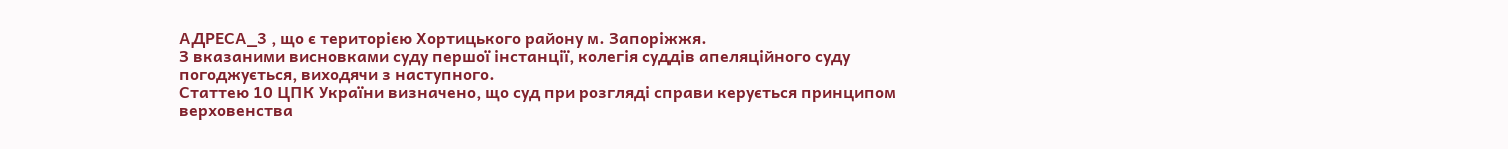АДРЕСА_3 , що є територією Хортицького району м. Запоріжжя.
З вказаними висновками суду першої інстанції, колегія суддів апеляційного суду погоджується, виходячи з наступного.
Статтею 10 ЦПК України визначено, що суд при розгляді справи керується принципом верховенства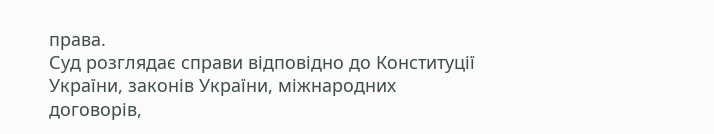права.
Суд розглядає справи відповідно до Конституції України, законів України, міжнародних договорів,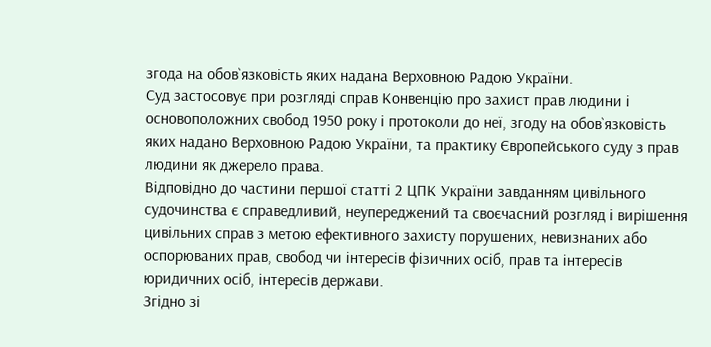згода на обов`язковість яких надана Верховною Радою України.
Суд застосовує при розгляді справ Конвенцію про захист прав людини і основоположних свобод 1950 року і протоколи до неї, згоду на обов`язковість яких надано Верховною Радою України, та практику Європейського суду з прав людини як джерело права.
Відповідно до частини першої статті 2 ЦПК України завданням цивільного судочинства є справедливий, неупереджений та своєчасний розгляд і вирішення цивільних справ з метою ефективного захисту порушених, невизнаних або оспорюваних прав, свобод чи інтересів фізичних осіб, прав та інтересів юридичних осіб, інтересів держави.
Згідно зі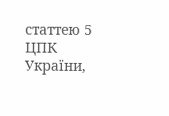статтею 5 ЦПК України,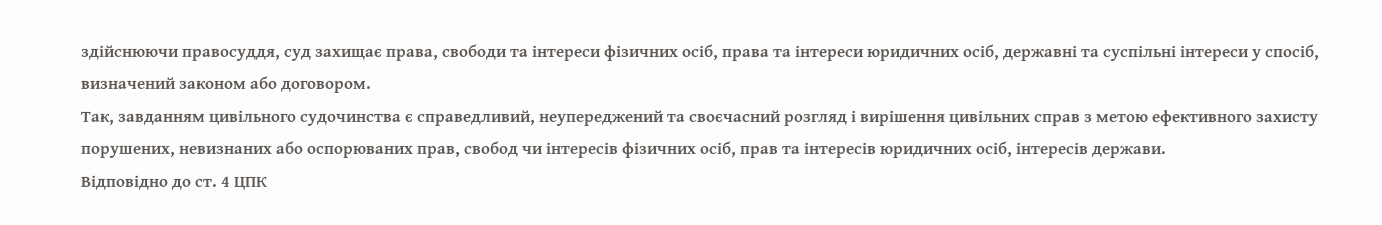здійснюючи правосуддя, суд захищає права, свободи та інтереси фізичних осіб, права та інтереси юридичних осіб, державні та суспільні інтереси у спосіб, визначений законом або договором.
Так, завданням цивільного судочинства є справедливий, неупереджений та своєчасний розгляд і вирішення цивільних справ з метою ефективного захисту порушених, невизнаних або оспорюваних прав, свобод чи інтересів фізичних осіб, прав та інтересів юридичних осіб, інтересів держави.
Відповідно до ст. 4 ЦПК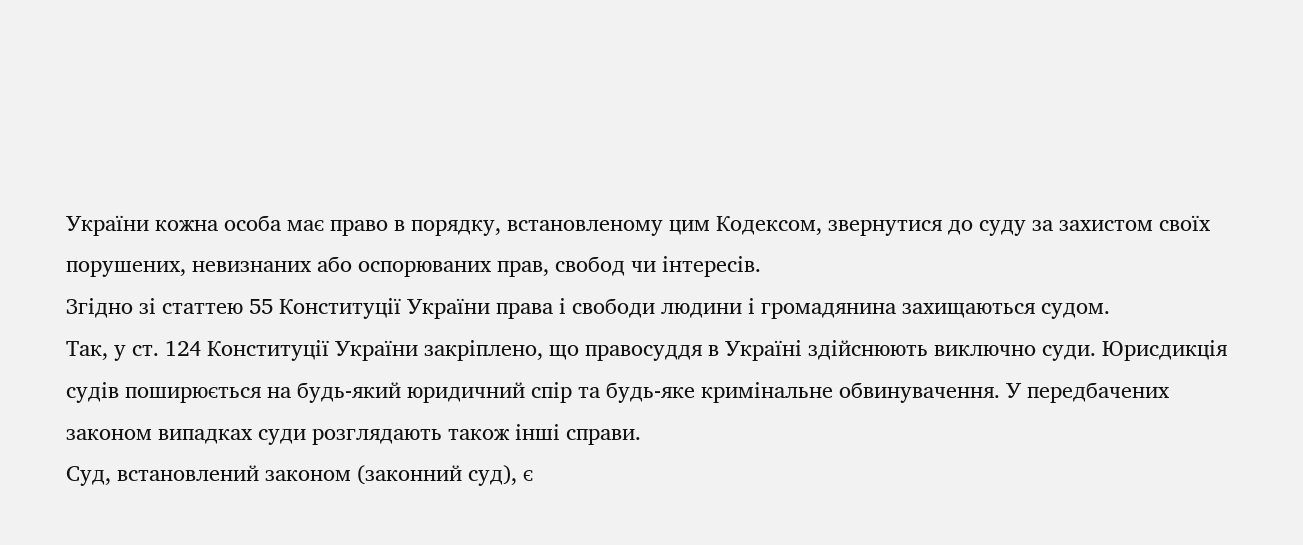України кожна особа має право в порядку, встановленому цим Кодексом, звернутися до суду за захистом своїх порушених, невизнаних або оспорюваних прав, свобод чи інтересів.
Згідно зі статтею 55 Конституції України права і свободи людини і громадянина захищаються судом.
Так, у ст. 124 Конституції України закріплено, що правосуддя в Україні здійснюють виключно суди. Юрисдикція судів поширюється на будь-який юридичний спір та будь-яке кримінальне обвинувачення. У передбачених законом випадках суди розглядають також інші справи.
Суд, встановлений законом (законний суд), є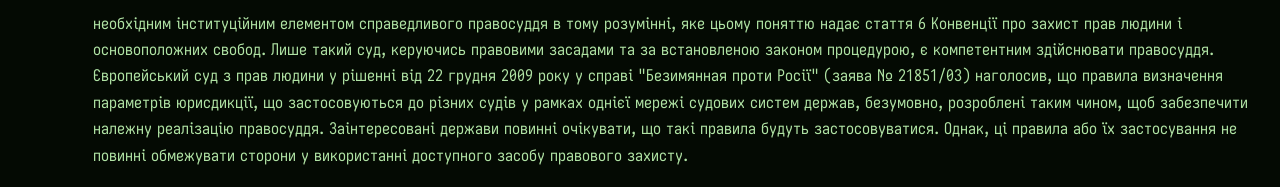необхідним інституційним елементом справедливого правосуддя в тому розумінні, яке цьому поняттю надає стаття 6 Конвенції про захист прав людини і основоположних свобод. Лише такий суд, керуючись правовими засадами та за встановленою законом процедурою, є компетентним здійснювати правосуддя.
Європейський суд з прав людини у рішенні від 22 грудня 2009 року у справі "Безимянная проти Росії" (заява № 21851/03) наголосив, що правила визначення параметрів юрисдикції, що застосовуються до різних судів у рамках однієї мережі судових систем держав, безумовно, розроблені таким чином, щоб забезпечити належну реалізацію правосуддя. Заінтересовані держави повинні очікувати, що такі правила будуть застосовуватися. Однак, ці правила або їх застосування не повинні обмежувати сторони у використанні доступного засобу правового захисту.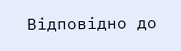Відповідно до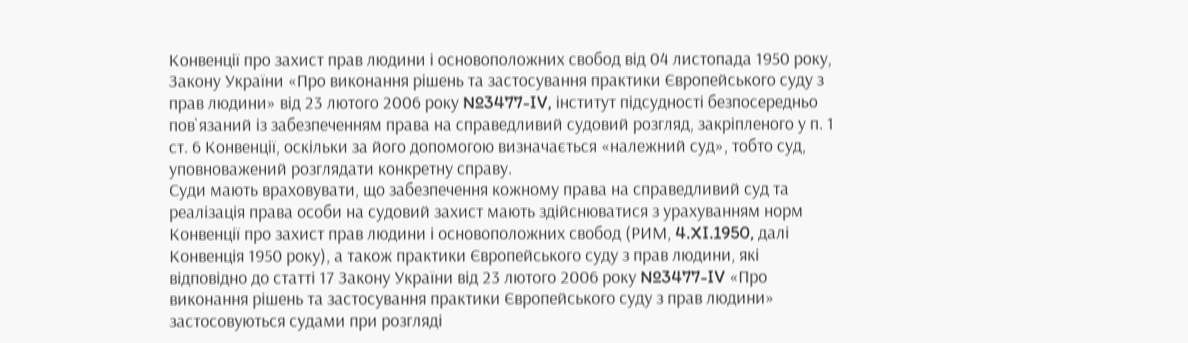Конвенції про захист прав людини і основоположних свобод від 04 листопада 1950 року, Закону України «Про виконання рішень та застосування практики Європейського суду з прав людини» від 23 лютого 2006 року №3477-IV, інститут підсудності безпосередньо пов`язаний із забезпеченням права на справедливий судовий розгляд, закріпленого у п. 1 ст. 6 Конвенції, оскільки за його допомогою визначається «належний суд», тобто суд, уповноважений розглядати конкретну справу.
Суди мають враховувати, що забезпечення кожному права на справедливий суд та реалізація права особи на судовий захист мають здійснюватися з урахуванням норм Конвенції про захист прав людини і основоположних свобод (РИМ, 4.XI.1950, далі Конвенція 1950 року), а також практики Європейського суду з прав людини, які відповідно до статті 17 Закону України від 23 лютого 2006 року №3477-IV «Про виконання рішень та застосування практики Європейського суду з прав людини» застосовуються судами при розгляді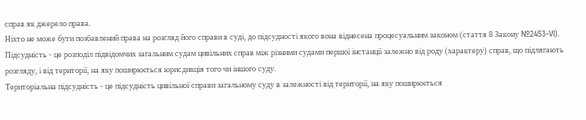справ як джерело права.
Ніхто не може бути позбавлений права на розгляд його справи в суді, до підсудності якого вона віднесена процесуальним законом (стаття 8 Закону №2453-VI).
Підсудність - це розподіл підвідомчих загальним судам цивільних справ між різними судами першої інстанції залежно від роду (характеру) справ, що підлягають розгляду, і від території, на яку поширюється юрисдикція того чи іншого суду.
Територіальна підсудність - це підсудність цивільної справи загальному суду в залежності від території, на яку поширюється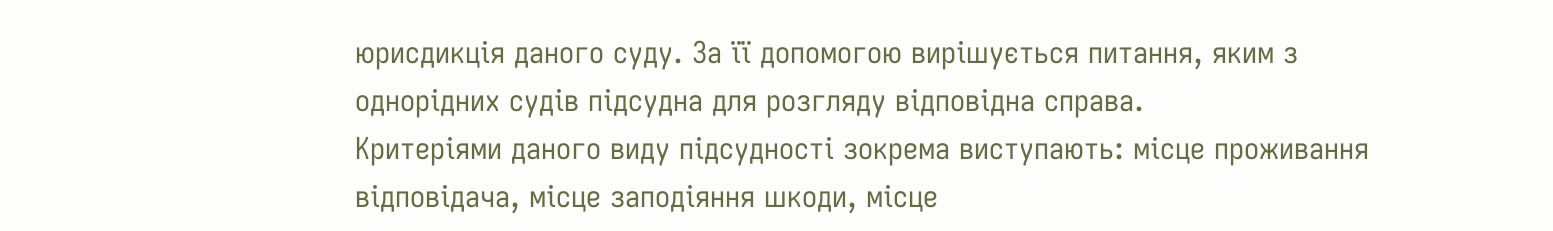юрисдикція даного суду. За її допомогою вирішується питання, яким з однорідних судів підсудна для розгляду відповідна справа.
Критеріями даного виду підсудності зокрема виступають: місце проживання відповідача, місце заподіяння шкоди, місце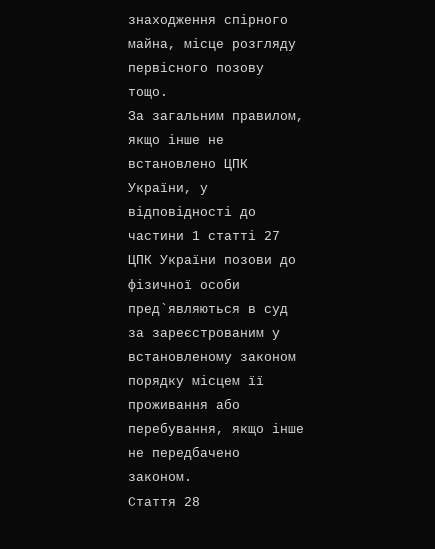знаходження спірного майна, місце розгляду первісного позову тощо.
За загальним правилом, якщо інше не встановлено ЦПК України, у відповідності до частини 1 статті 27 ЦПК України позови до фізичної особи пред`являються в суд за зареєстрованим у встановленому законом порядку місцем її проживання або перебування, якщо інше не передбачено законом.
Стаття 28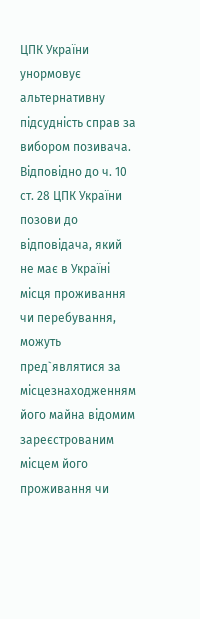ЦПК України унормовує альтернативну підсудність справ за вибором позивача.
Відповідно до ч. 10 ст. 28 ЦПК України позови до відповідача, який не має в Україні місця проживання чи перебування, можуть пред`являтися за місцезнаходженням його майна відомим зареєстрованим місцем його проживання чи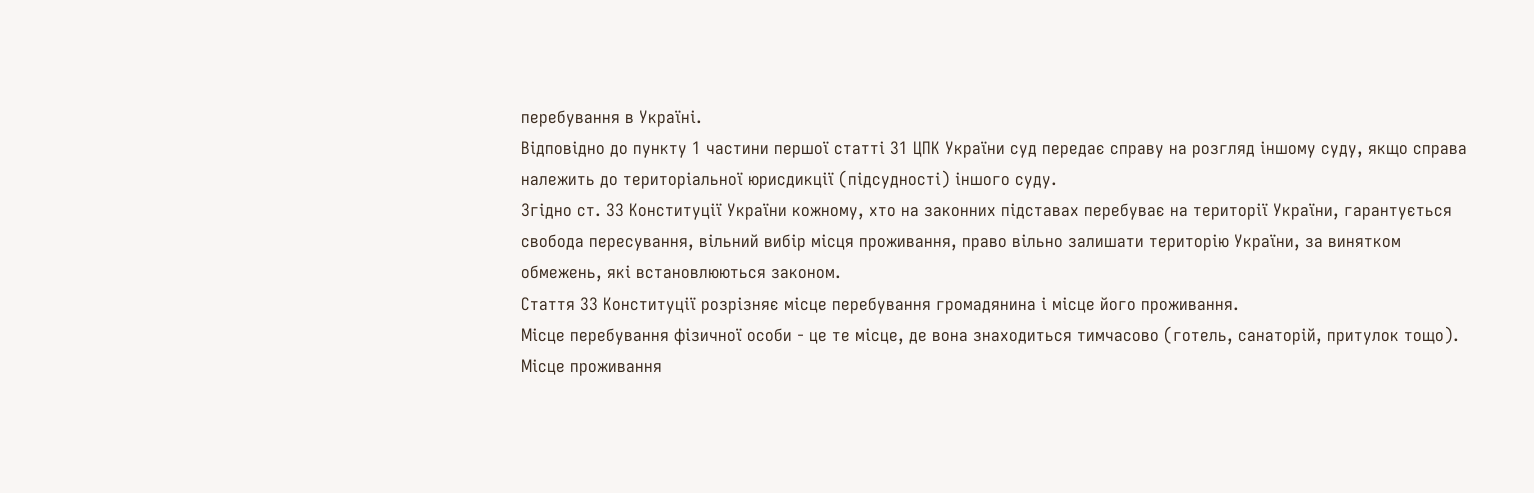перебування в Україні.
Відповідно до пункту 1 частини першої статті 31 ЦПК України суд передає справу на розгляд іншому суду, якщо справа належить до територіальної юрисдикції (підсудності) іншого суду.
Згідно ст. 33 Конституції України кожному, хто на законних підставах перебуває на території України, гарантується свобода пересування, вільний вибір місця проживання, право вільно залишати територію України, за винятком обмежень, які встановлюються законом.
Стаття 33 Конституції розрізняє місце перебування громадянина і місце його проживання.
Місце перебування фізичної особи - це те місце, де вона знаходиться тимчасово (готель, санаторій, притулок тощо).
Місце проживання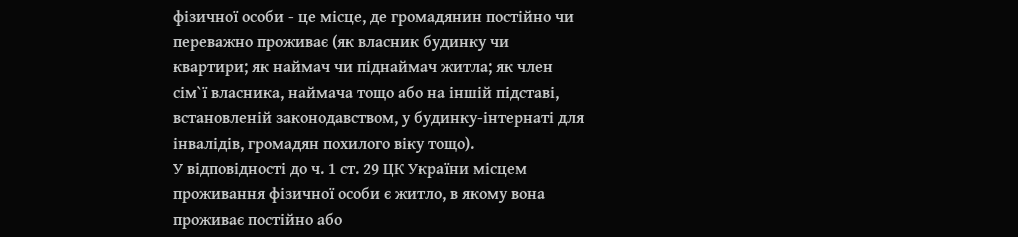фізичної особи - це місце, де громадянин постійно чи переважно проживає (як власник будинку чи квартири; як наймач чи піднаймач житла; як член сім`ї власника, наймача тощо або на іншій підставі, встановленій законодавством, у будинку-інтернаті для інвалідів, громадян похилого віку тощо).
У відповідності до ч. 1 ст. 29 ЦК України місцем проживання фізичної особи є житло, в якому вона проживає постійно або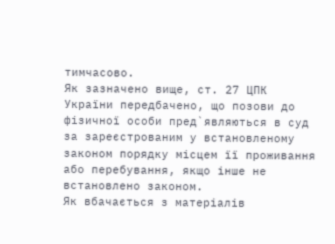тимчасово.
Як зазначено вище, ст. 27 ЦПК України передбачено, що позови до фізичної особи пред`являються в суд за зареєстрованим у встановленому законом порядку місцем її проживання або перебування, якщо інше не встановлено законом.
Як вбачається з матеріалів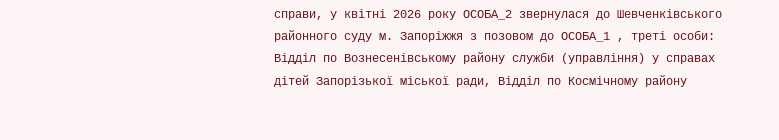справи, у квітні 2026 року ОСОБА_2 звернулася до Шевченківського районного суду м. Запоріжжя з позовом до ОСОБА_1 , треті особи: Відділ по Вознесенівському району служби (управління) у справах дітей Запорізької міської ради, Відділ по Космічному району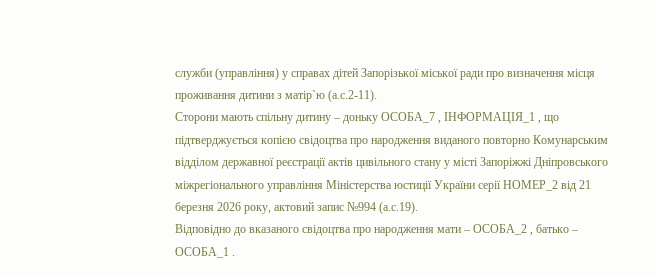служби (управління) у справах дітей Запорізької міської ради про визначення місця проживання дитини з матір`ю (а.с.2-11).
Сторони мають спільну дитину – доньку ОСОБА_7 , ІНФОРМАЦІЯ_1 , що підтверджується копією свідоцтва про народження виданого повторно Комунарським відділом державної реєстрації актів цивільного стану у місті Запоріжжі Дніпровського міжрегіонального управління Міністерства юстиції України серії НОМЕР_2 від 21 березня 2026 року, актовий запис №994 (а.с.19).
Відповідно до вказаного свідоцтва про народження мати – ОСОБА_2 , батько – ОСОБА_1 .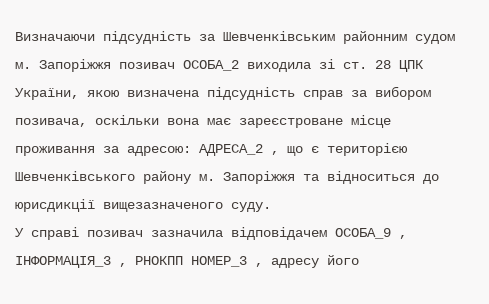Визначаючи підсудність за Шевченківським районним судом м. Запоріжжя позивач ОСОБА_2 виходила зі ст. 28 ЦПК України, якою визначена підсудність справ за вибором позивача, оскільки вона має зареєстроване місце проживання за адресою: АДРЕСА_2 , що є територією Шевченківського району м. Запоріжжя та відноситься до юрисдикції вищезазначеного суду.
У справі позивач зазначила відповідачем ОСОБА_9 , ІНФОРМАЦІЯ_3 , РНОКПП НОМЕР_3 , адресу його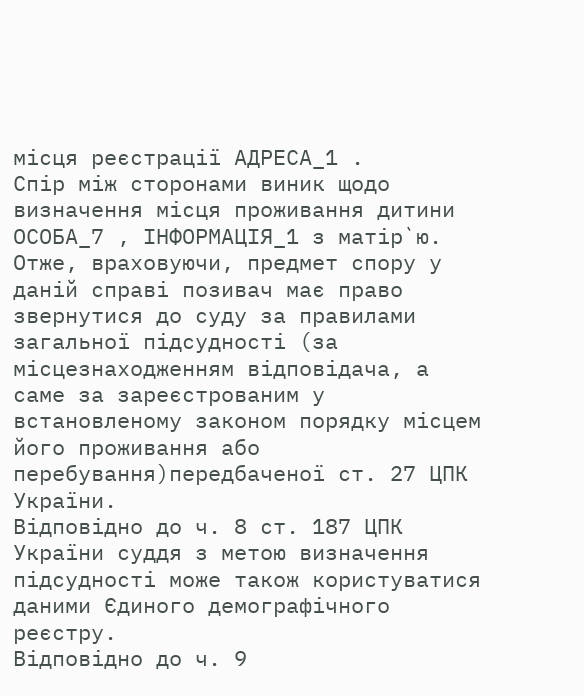місця реєстрації АДРЕСА_1 .
Спір між сторонами виник щодо визначення місця проживання дитини ОСОБА_7 , ІНФОРМАЦІЯ_1 з матір`ю.
Отже, враховуючи, предмет спору у даній справі позивач має право звернутися до суду за правилами загальної підсудності (за місцезнаходженням відповідача, а саме за зареєстрованим у встановленому законом порядку місцем його проживання або перебування)передбаченої ст. 27 ЦПК України.
Відповідно до ч. 8 ст. 187 ЦПК України суддя з метою визначення підсудності може також користуватися даними Єдиного демографічного реєстру.
Відповідно до ч. 9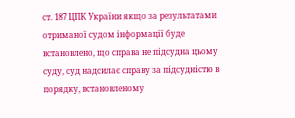ст. 187 ЦПК України якщо за результатами отриманої судом інформації буде встановлено, що справа не підсудна цьому суду, суд надсилає справу за підсудністю в порядку, встановленому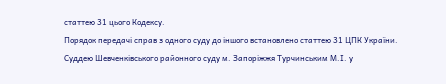статтею 31 цього Кодексу.
Порядок передачі справ з одного суду до іншого встановлено статтею 31 ЦПК України.
Суддею Шевченківського районного суду м. Запоріжжя Турчинським М.І. у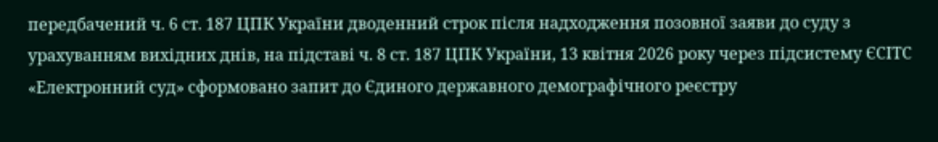передбачений ч. 6 ст. 187 ЦПК України дводенний строк після надходження позовної заяви до суду з урахуванням вихідних днів, на підставі ч. 8 ст. 187 ЦПК України, 13 квітня 2026 року через підсистему ЄСІТС «Електронний суд» сформовано запит до Єдиного державного демографічного реєстру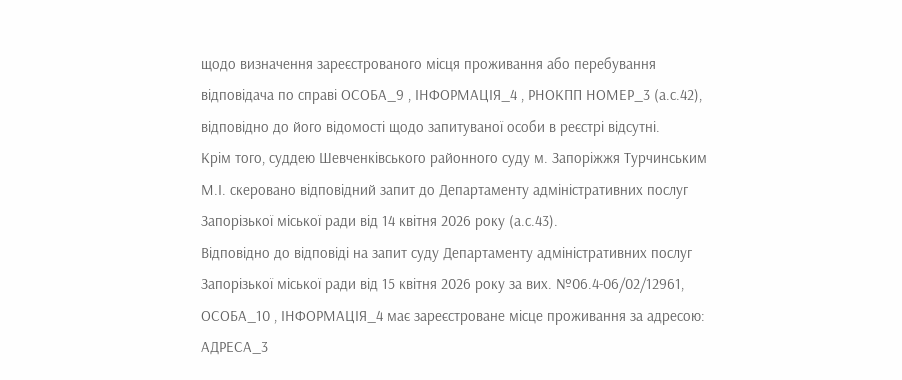щодо визначення зареєстрованого місця проживання або перебування відповідача по справі ОСОБА_9 , ІНФОРМАЦІЯ_4 , РНОКПП НОМЕР_3 (а.с.42), відповідно до його відомості щодо запитуваної особи в реєстрі відсутні.
Крім того, суддею Шевченківського районного суду м. Запоріжжя Турчинським М.І. скеровано відповідний запит до Департаменту адміністративних послуг Запорізької міської ради від 14 квітня 2026 року (а.с.43).
Відповідно до відповіді на запит суду Департаменту адміністративних послуг Запорізької міської ради від 15 квітня 2026 року за вих. №06.4-06/02/12961, ОСОБА_10 , ІНФОРМАЦІЯ_4 має зареєстроване місце проживання за адресою: АДРЕСА_3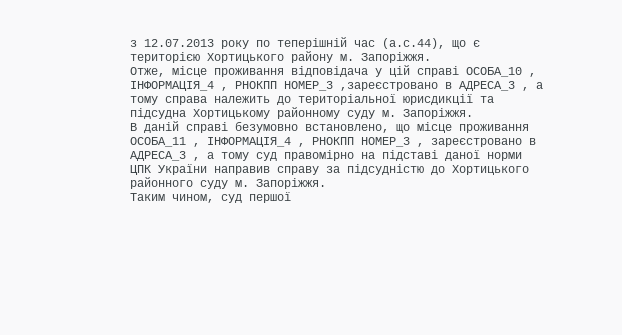з 12.07.2013 року по теперішній час (а.с.44), що є територією Хортицького району м. Запоріжжя.
Отже, місце проживання відповідача у цій справі ОСОБА_10 , ІНФОРМАЦІЯ_4 , РНОКПП НОМЕР_3 ,зареєстровано в АДРЕСА_3 , а тому справа належить до територіальної юрисдикції та підсудна Хортицькому районному суду м. Запоріжжя.
В даній справі безумовно встановлено, що місце проживання ОСОБА_11 , ІНФОРМАЦІЯ_4 , РНОКПП НОМЕР_3 , зареєстровано в АДРЕСА_3 , а тому суд правомірно на підставі даної норми ЦПК України направив справу за підсудністю до Хортицького районного суду м. Запоріжжя.
Таким чином, суд першої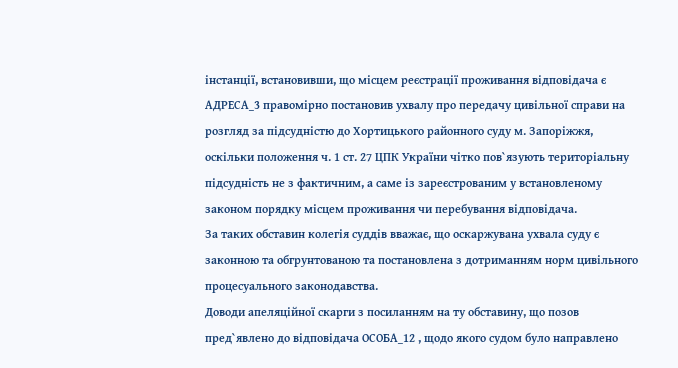інстанції, встановивши, що місцем реєстрації проживання відповідача є АДРЕСА_3 правомірно постановив ухвалу про передачу цивільної справи на розгляд за підсудністю до Хортицького районного суду м. Запоріжжя, оскільки положення ч. 1 ст. 27 ЦПК України чітко пов`язують територіальну підсудність не з фактичним, а саме із зареєстрованим у встановленому законом порядку місцем проживання чи перебування відповідача.
За таких обставин колегія суддів вважає, що оскаржувана ухвала суду є законною та обгрунтованою та постановлена з дотриманням норм цивільного процесуального законодавства.
Доводи апеляційної скарги з посиланням на ту обставину, що позов пред`явлено до відповідача ОСОБА_12 , щодо якого судом було направлено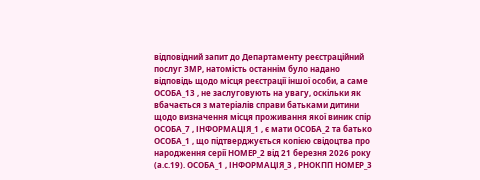відповідний запит до Департаменту реєстраційний послуг ЗМР, натомість останнім було надано відповідь щодо місця реєстрації іншої особи, а саме ОСОБА_13 , не заслуговують на увагу, оскільки як вбачається з матеріалів справи батьками дитини щодо визначення місця проживання якої виник спір ОСОБА_7 , ІНФОРМАЦІЯ_1 , є мати ОСОБА_2 та батько ОСОБА_1 , що підтверджується копією свідоцтва про народження серії НОМЕР_2 від 21 березня 2026 року (а.с.19). ОСОБА_1 , ІНФОРМАЦІЯ_3 , РНОКПП НОМЕР_3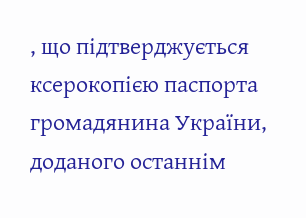, що підтверджується ксерокопією паспорта громадянина України, доданого останнім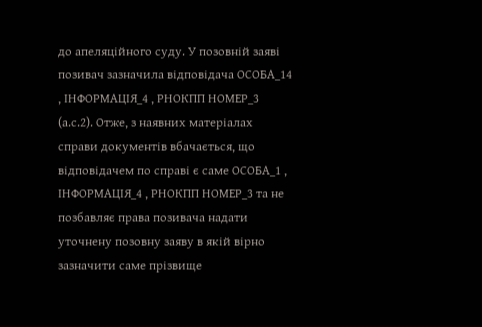до апеляційного суду. У позовній заяві позивач зазначила відповідача ОСОБА_14 , ІНФОРМАЦІЯ_4 , РНОКПП НОМЕР_3 (а.с.2). Отже, з наявних матеріалах справи документів вбачається, що відповідачем по справі є саме ОСОБА_1 , ІНФОРМАЦІЯ_4 , РНОКПП НОМЕР_3 та не позбавляє права позивача надати уточнену позовну заяву в якій вірно зазначити саме прізвище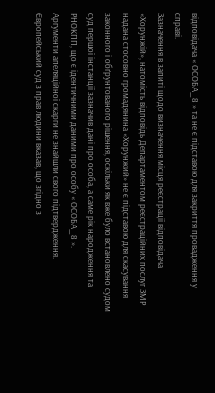відповідача « ОСОБА_8 » та не є підставою для закриття провадження у справі.
Зазначення в запиті щодо визначення місця реєстрації відповідача «Хорунжій», натомість відповідь Департаментом реєстраційних послуг ЗМР надана стосовно громадянина «Хорунжий» не є підставою для скасування законного і обґрунтованого рішення, оскільки як вже було встановлено судом суд першої інстанції зазначив дані про особа, а саме рік народження та РНОКПП, що є ідентичними даними про особу « ОСОБА_8 ».
Аргументи апеляційної скарги не знайшли свого підтвердження.
Європейський суд з прав людини вказав, що згідно з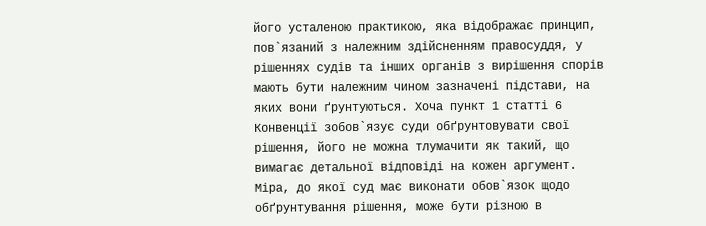його усталеною практикою, яка відображає принцип, пов`язаний з належним здійсненням правосуддя, у рішеннях судів та інших органів з вирішення спорів мають бути належним чином зазначені підстави, на яких вони ґрунтуються. Хоча пункт 1 статті 6 Конвенції зобов`язує суди обґрунтовувати свої рішення, його не можна тлумачити як такий, що вимагає детальної відповіді на кожен аргумент. Міра, до якої суд має виконати обов`язок щодо обґрунтування рішення, може бути різною в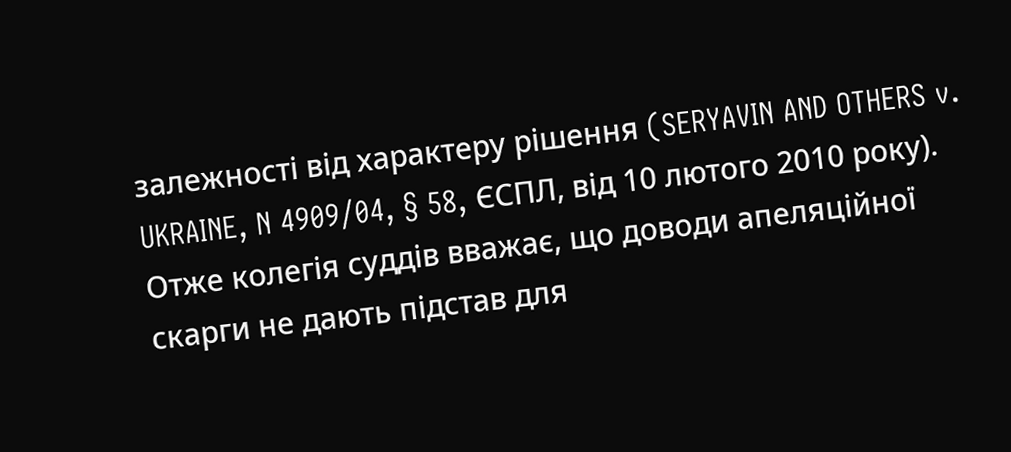залежності від характеру рішення (SERYAVIN AND OTHERS v. UKRAINE, N 4909/04, § 58, ЄСПЛ, від 10 лютого 2010 року).
Отже колегія суддів вважає, що доводи апеляційної скарги не дають підстав для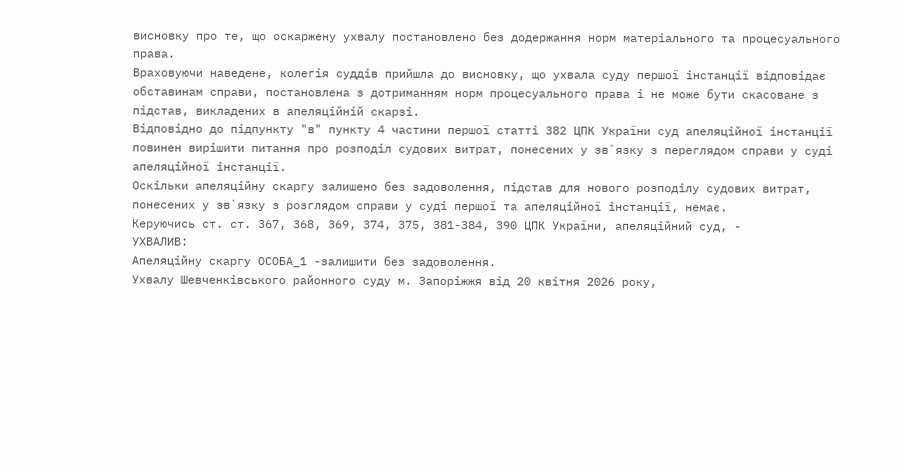висновку про те, що оскаржену ухвалу постановлено без додержання норм матеріального та процесуального права.
Враховуючи наведене, колегія суддів прийшла до висновку, що ухвала суду першої інстанції відповідає обставинам справи, постановлена з дотриманням норм процесуального права і не може бути скасоване з підстав, викладених в апеляційній скарзі.
Відповідно до підпункту "в" пункту 4 частини першої статті 382 ЦПК України суд апеляційної інстанції повинен вирішити питання про розподіл судових витрат, понесених у зв`язку з переглядом справи у суді апеляційної інстанції.
Оскільки апеляційну скаргу залишено без задоволення, підстав для нового розподілу судових витрат, понесених у зв`язку з розглядом справи у суді першої та апеляційної інстанції, немає.
Керуючись ст. ст. 367, 368, 369, 374, 375, 381-384, 390 ЦПК України, апеляційний суд, -
УХВАЛИВ:
Апеляційну скаргу ОСОБА_1 -залишити без задоволення.
Ухвалу Шевченківського районного суду м. Запоріжжя від 20 квітня 2026 року,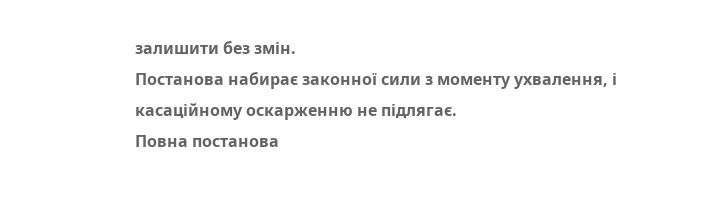залишити без змін.
Постанова набирає законної сили з моменту ухвалення, і касаційному оскарженню не підлягає.
Повна постанова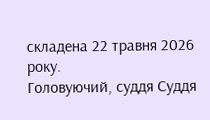складена 22 травня 2026 року.
Головуючий, суддя Суддя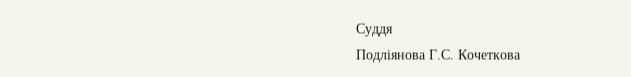Суддя
Подліянова Г.С. Кочеткова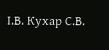І.В. Кухар С.В.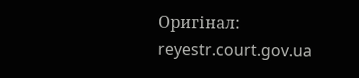Оригінал: reyestr.court.gov.ua